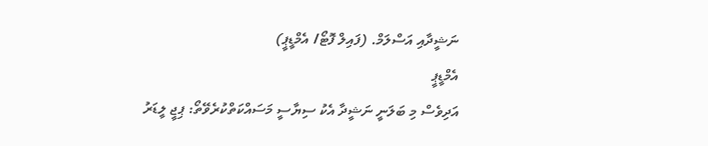ނަޝީދާއި އަސްލަމް. (ފައިލް ފޮޓޯ/ އެމްޑީޕީ)
އެމްޑީޕީ
އަދިވެސް މި ބަލަނީ ނަޝީދާ އެކު ސިޔާސީ މަސައްކަތްކުރެވޭތޯ: ޕިޖީ ލީޑަރު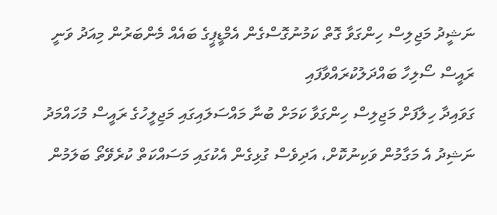ނަޝީދު މަޖިލިސް ހިންގަވާ ގޮތް ކަމުނުގޮސްގެން އެމްޑީޕީގެ ބައެއް މެންބަރުން މިއަދު ވަނީ ރައީސް ސޯލިހާ ބައްދަލުކުރައްވާފައި
ގަވައިދާ ހިލާފަށް މަޖިލިސް ހިންގަވާ ކަމަށް ބުނާ މައްސަލައިގައި މަޖިލީހުގެ ރައީސް މުހައްމަދު ނަޝިދު އެ މަގާމުން ވަކިނުކޮށް، އަދިވެސް ގުޅިގެން އެކުގައި މަސައްކަތް ކުރެވޭތޯ ބަލަމުން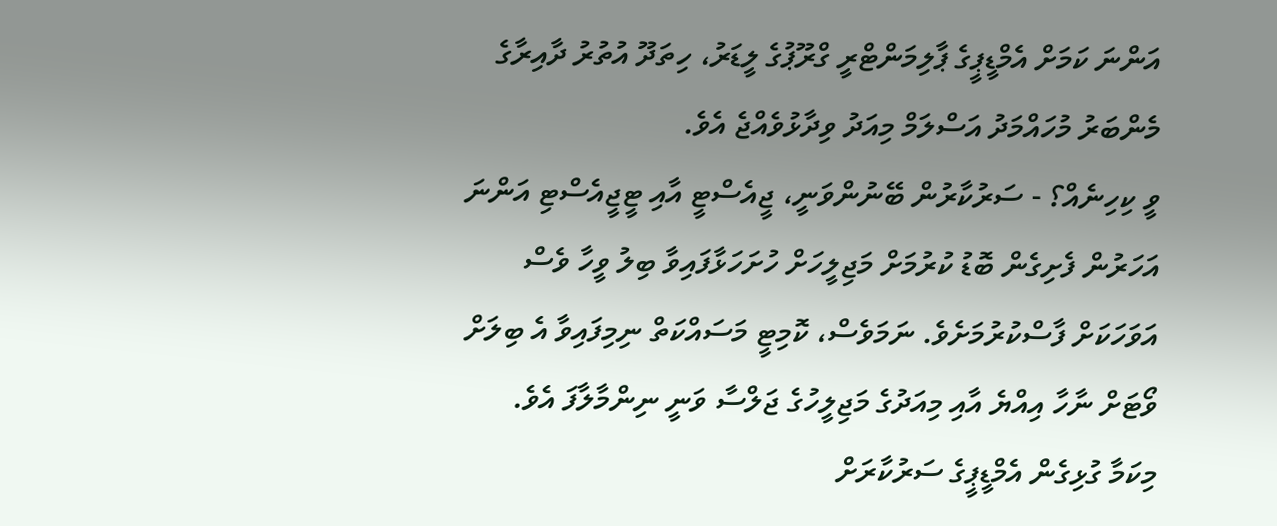އަންނަ ކަމަށް އެމްޑީޕީގެ ޕާލިމަންޓްރީ ގްރޫޕުގެ ލީޑަރު، ހިތަދޫ އުތުރު ދާއިރާގެ މެންބަރު މުހައްމަދު އަސްލަމް މިއަދު ވިދާޅުވެއްޖެ އެވެ.
ވީ ކިހިނެއް؟ - ސަރުކާރުން ބޭނުންވަނީ، ޖީއެސްޓީ އާއި ޓީޖީއެސްޓި އަންނަ އަހަރުން ފެށިގެން ބޮޑު ކުރުމަށް މަޖިލީހަށް ހުށަހަޅާފައިވާ ބިލު ވީހާ ވެސް އަވަހަކަށް ފާސްކުރުމަށެވެ. ނަމަވެސް، ކޮމިޓީ މަސައްކަތް ނިމިފައިވާ އެ ބިލަށް ވޯޓަށް ނާހާ އިއްޔެ އާއި މިއަދުގެ މަޖިލީހުގެ ޖަލްސާ ވަނީ ނިންމާލާފަ އެވެ.
މިކަމާ ގުޅިގެން އެމްޑީޕީގެ ސަރުކާރަށް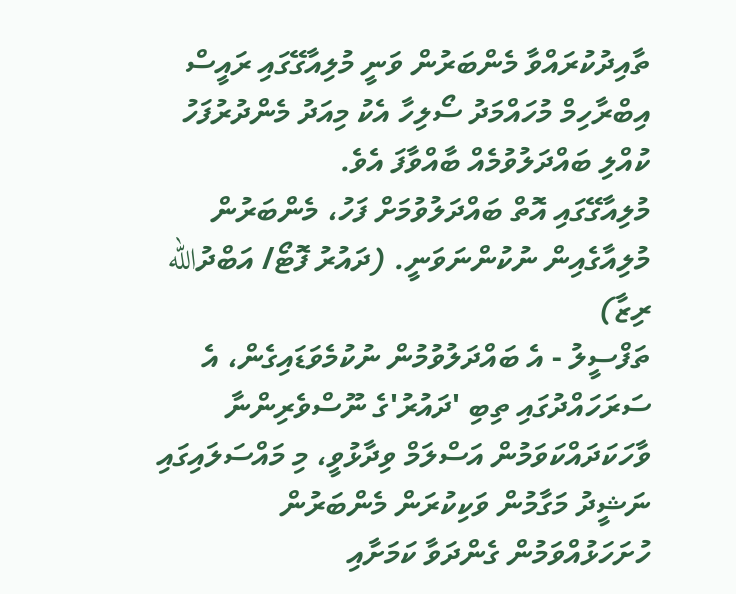ތާއިދުކުރައްވާ މެންބަރުން ވަނީ މުލިއާގޭގައި ރައީސް އިބްރާހިމް މުހައްމަދު ސޯލިހާ އެކު މިއަދު މެންދުރުފަހު ކުއްލި ބައްދަލުވުމެއް ބާއްވާފަ އެވެ.
މުލިއާގޭގައި އޮތް ބައްދަލުވުމަށް ފަހު، މެންބަރުން މުލިއާގެއިން ނުކުންނަވަނީ. (ދައުރު ފޮޓޯ/ އަބްދުالله ރިޒާ)
ތަފްސީލު - އެ ބައްދަލުވުމުން ނުކުމެވަޑައިގެން، އެ ސަރަހައްދުގައި ތިބި 'ދައުރު'ގެ ނޫސްވެރިންނާ ވާހަކަދައްކަވަމުން އަސްލަމް ވިދާޅުވީ، މި މައްސަލައިގައި ނަޝީދު މަގާމުން ވަކިކުރަން މެންބަރުން ހުށަހަޅުއްވަމުން ގެންދަވާ ކަމަށާއި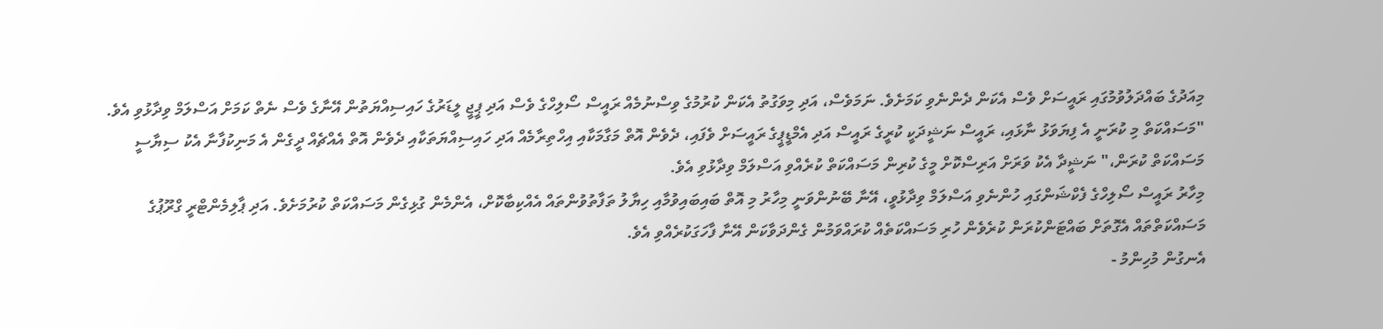މިއަދުގެ ބައްދަލުވުމުގައި ރައީސަށް ވެސް އެކަން ދެންނެވި ކަމަށެވެ. ނަމަވެސް، އަދި މިވަގުތު އެކަން ކުރުމުގެ ވިސްނުމެއް ރައީސް ސޯލިހްގެ ވެސް އަދި ޕީޖީ ލީޑަރުގެ ހައިސިއްޔަތުން އޭނާގެ ވެސް ނެތް ކަމަށް އަސްލަމް ވިދާޅުވި އެވެ.
"މަސައްކަތް މި ކުރަނީ އެ ފިޔަވަޅު ނާޅައި، ރައީސް ނަޝީދަކީ ކުރީގެ ރައީސް އަދި އެމްޑީޕީގެ ރައީސަށް ވެފައި، ދެވެން އޮތް މަގާމަކާއި އިހްތިރާމެއް އަދި ހައިސިއްޔަތަކާއި ދެވެން އޮތް އެއްޗެއް ދީގެން އެ މަނިކުފާނާ އެކު ސިޔާސީ މަސައްކަތް ކުރަން،" ނަޝީދާ އެކު ވަރަށް އަރިސްކޮށް މީގެ ކުރިން މަސައްކަތް ކުރެއްވި އަސްލަމް ވިދާޅުވި އެވެ.
މިހާރު ރައީސް ސޯލިހްގެ ފެކްޝަންގައި ހުންނެވި އަސްލަމް ވިދާޅުވީ، އޭނާ ބޭނުންވަނީ މިހާރު މި އޮތް ބައިބައިވުމާއި ހިޔާލު ތަފާތުވުންތައް އެއްކިބާކޮށް، އެންމެން ގުޅިގެން މަސައްކަތް ކުރުމަށެވެ. އަދި ޕާލިމެންޓްރީ ގްރޫޕުގެ މަސައްކަތްތައް އެގޮތަށް ބައްޓަންކުރަން ކުރެވެން ހުރި މަސައްކަތެއް ކުރައްވަމުން ގެންދަވާކަން އޭނާ ފާހަގަކުރެއްވި އެވެ.
އެނގުން މުހިންމު -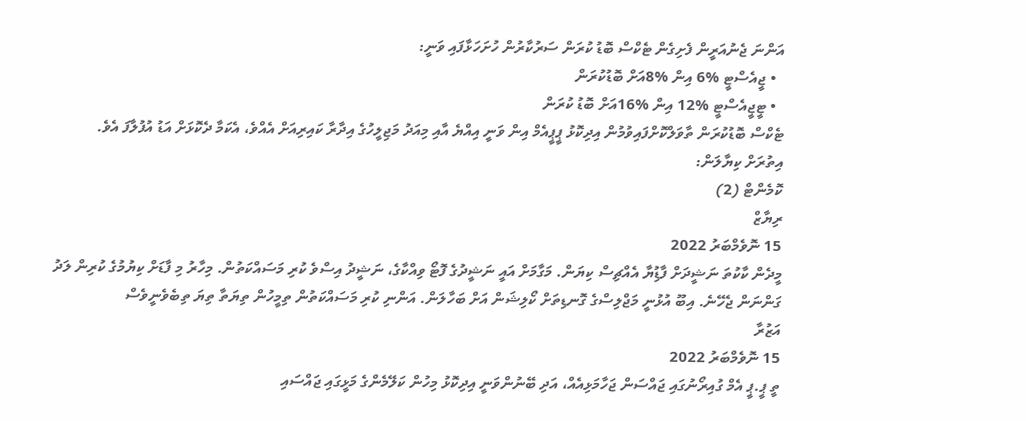އަންނަ ޖެނުއަރީން ފެށިގެން ޓެކްސް ބޮޑު ކުރަން ސަރުކާރުން ހުށަހަޅާފައި ވަނީ:
  • ޖީއެސްޓީ %6 އިން %8އަށް ބޮޑުކުރަން
  • ޓީޖީއެސްޓީ %12 އިން %16އަށް ބޮޑު ކުރަން
ޓެކްސް ބޮޑުކުރަން ތާވަލްކޮށްފައިވުމުން އިދިކޮޅު ޕީޕީއެމް އިން ވަނީ އިއްޔެ އާއި މިއަދު މަޖިލީހުގެ އިދާރާ ކައިރިއަށް އެއްވެ، އެކަމާ ދެކޮޅަށް އަޑު އުފުލާފަ އެވެ.
އިތުރަށް ކިޔާލަން:
ކޮމެންޓް (2)
ރިޔާޒް
15 ނޮވެމްބަރު 2022
މީދެން ކާކުތަ ނަޝީދަށް ފާޑުިޔާ އެއްޗިސް ކިޔަން. މަގާމަށް އައީ ނަޝީދުގެ ފޮޓޯ ވިއްކާގެ، ނަޝީދު އިސްވެ ކުރި މަސައްކަތުން. މިހާރު މި ފާޑަށް ކިޔުމުގެ ކުރިން ލަދު ގަންނަން ޖެހޭނެ. އިބޫ އުޅުނީ މަޖްލިސްގެ ގޮނޑިތަށް ކޯލިޝަން އަށް ބަހާލަން. އަންނި ކުރި މަސައްކަތުން ތިމީހުން ތިޔަތާ ތިޔަ ތިބެވެނީވެސް
އަޒުރާ
15 ނޮވެމްބަރު 2022
ތީ ޕީ.ޕީ އެމް ގުއިރޯނުގައި ޖައްސަން ޖަހާމަޅިއެއް، އަދި ބޭނުންވަނީ އިދިކޮޅު މިހުން ކަލޭމެންގެ މަޅީގައި ޖައްސައި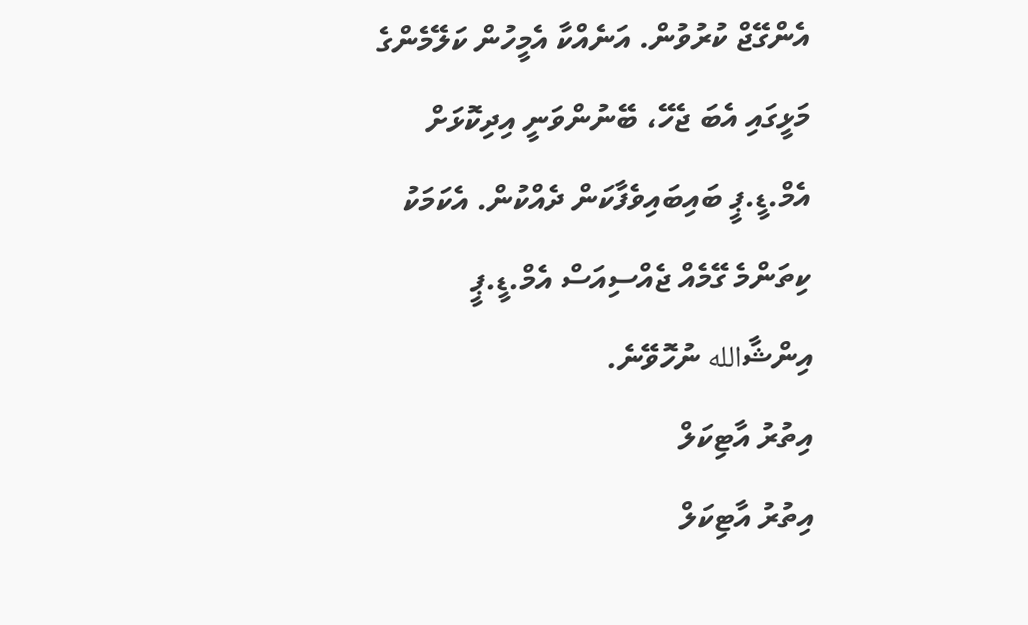އެންގޭޖް ކުރުވުން. އަނެއްކާ އެމީހުން ކަލޭމެންގެ މަޅީގައި އެބަ ޖެހޭ، ބޭނުންވަނީ އިދިކޮޅަށް އެމް.ޑީ.ޕީ ބައިބައިވެފާކަން ދެއްކުން. އެކަމަކު ކިތަންމެ ގޭމެއް ޖެއްސިއަސް އެމް.ޑީ.ޕީ އިންޝާالله ނުހޮވޭނެ.
އިތުރު އާޓިކަލް
އިތުރު އާޓިކަލް